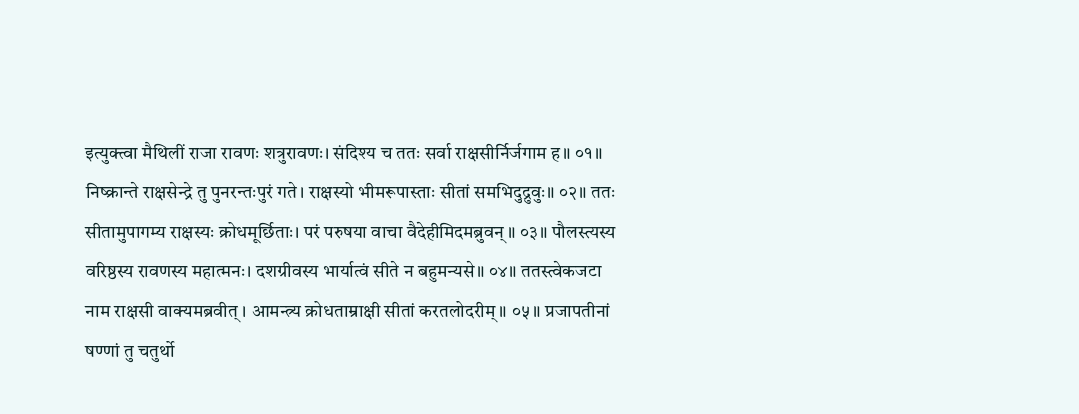इत्युक्त्वा मैथिलीं राजा रावणः शत्रुरावणः। संदिश्य च ततः सर्वा राक्षसीर्निर्जगाम ह॥ ०१॥ निष्क्रान्ते राक्षसेन्द्रे तु पुनरन्तःपुरं गते। राक्षस्यो भीमरूपास्ताः सीतां समभिदुद्रुवुः॥ ०२॥ ततः सीतामुपागम्य राक्षस्यः क्रोधमूर्छिताः। परं परुषया वाचा वैदेहीमिदमब्रुवन् ॥ ०३॥ पौलस्त्यस्य वरिष्ठस्य रावणस्य महात्मनः। दशग्रीवस्य भार्यात्वं सीते न बहुमन्यसे॥ ०४॥ ततस्त्वेकजटा नाम राक्षसी वाक्यमब्रवीत्। आमन्त्र्य क्रोधताम्राक्षी सीतां करतलोदरीम्॥ ०५॥ प्रजापतीनां षण्णां तु चतुर्थो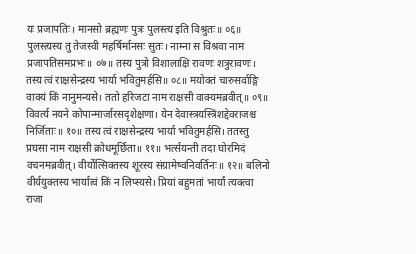यः प्रजापतिः। मानसो ब्रह्मणः पुत्रः पुलस्त्य इति विश्रुतः॥ ०६॥ पुलस्त्यस्य तु तेजस्वी महर्षिर्मानसः सुतः। नाम्ना स विश्रवा नाम प्रजापतिसमप्रभः॥ ०७॥ तस्य पुत्रो विशालाक्षि रावणः शत्रुरावणः। तस्य त्वं राक्षसेन्द्रस्य भार्या भवितुमर्हसि॥ ०८॥ मयोक्तं चारुसर्वाङ्गि वाक्यं किं नानुमन्यसे। ततो हरिजटा नाम राक्षसी वाक्यमब्रवीत्॥ ०९॥ विवर्त्य नयने कोपान्मार्जारसदृशेक्षणा। येन देवास्त्रयस्त्रिंशद्देवराजश्च निर्जिताः॥ १०॥ तस्य त्वं राक्षसेन्द्रस्य भार्या भवितुमर्हसि। ततस्तु प्रघसा नाम राक्षसी क्रोधमूर्छिता॥ ११॥ भर्त्सयन्ती तदा घोरमिदं वचनमब्रवीत्। वीर्योत्सिक्तस्य शूरस्य संग्रामेष्वनिवर्तिनः॥ १२॥ बलिनो वीर्ययुक्तस्य भार्यात्वं किं न लिप्स्यसे। प्रियां बहुमतां भार्यां त्यक्त्वा राजा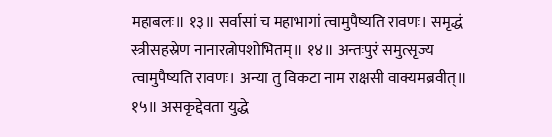महाबलः॥ १३॥ सर्वासां च महाभागां त्वामुपैष्यति रावणः। समृद्धं स्त्रीसहस्रेण नानारत्नोपशोभितम्॥ १४॥ अन्तःपुरं समुत्सृज्य त्वामुपैष्यति रावणः। अन्या तु विकटा नाम राक्षसी वाक्यमब्रवीत्॥ १५॥ असकृद्देवता युद्धे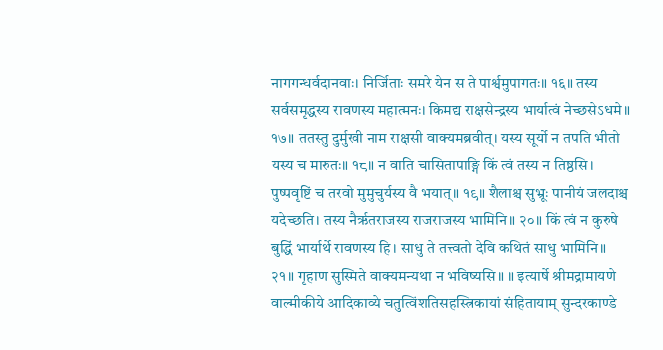नागगन्धर्वदानवाः। निर्जिताः समरे येन स ते पार्श्वमुपागतः॥ १६॥ तस्य सर्वसमृद्धस्य रावणस्य महात्मनः। किमद्य राक्षसेन्द्रस्य भार्यात्वं नेच्छसेऽधमे॥ १७॥ ततस्तु दुर्मुखी नाम राक्षसी वाक्यमब्रवीत्। यस्य सूर्यो न तपति भीतो यस्य च मारुतः॥ १८॥ न वाति चासितापाङ्गि किं त्वं तस्य न तिष्ठसि। पुष्पवृष्टिं च तरवो मुमुचुर्यस्य वै भयात्॥ १९॥ शैलाश्च सुभ्रूः पानीयं जलदाश्च यदेच्छति। तस्य नैर्ऋतराजस्य राजराजस्य भामिनि॥ २०॥ किं त्वं न कुरुषे बुद्धिं भार्यार्थे रावणस्य हि। साधु ते तत्त्वतो देवि कथितं साधु भामिनि॥ २१॥ गृहाण सुस्मिते वाक्यमन्यथा न भविष्यसि॥ ॥ इत्यार्षे श्रीमद्रामायणे वाल्मीकीये आदिकाव्ये चतुत्विंशतिसहस्त्रिकायां संहितायाम् सुन्दरकाण्डे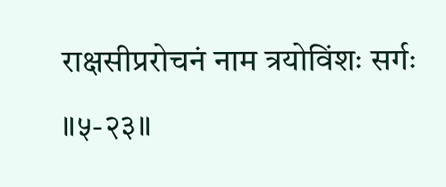राक्षसीप्ररोचनं नाम त्रयोविंशः सर्गः ॥५-२३॥